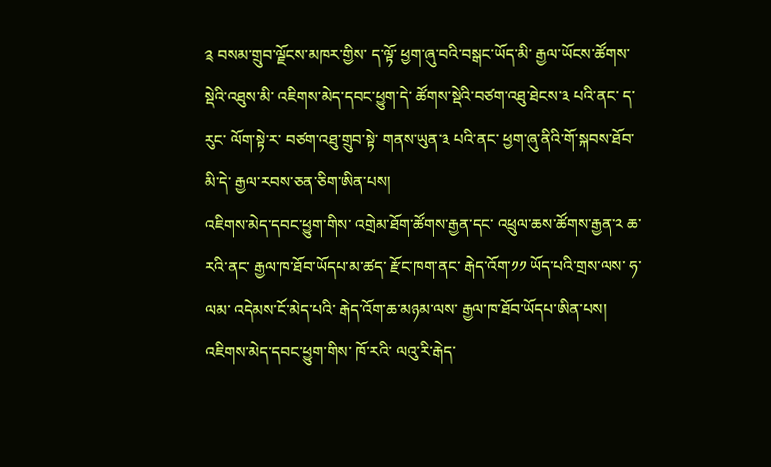༉ བསམ་གྲུབ་ལྗོངས་མཁར་གྱིས་ ད་ལྟོ་ ཕྱག་ཞུ་བའི་བསྒང་ཡོད་མི་ རྒྱལ་ཡོངས་ཚོགས་སྡེའི་འཐུས་མི་ འཇིགས་མེད་དབང་ཕྱུག་དེ་ ཚོགས་སྡེའི་བཙག་འཐུ་ཐེངས་༣ པའི་ནང་ ད་རུང་ ལོག་སྟེ་ར་ བཙག་འཐུ་གྲུབ་སྟེ་ གནས་ཡུན་༣ པའི་ནང་ ཕྱག་ཞུ་ནིའི་གོ་སྐབས་ཐོབ་མི་དེ་ རྒྱལ་རབས་ཅན་ཅིག་ཨིན་པས།
འཇིགས་མེད་དབང་ཕྱུག་གིས་ འགྲེམ་ཐོག་ཚོགས་རྒྱན་དང་ འཕྲུལ་ཆས་ཚོགས་རྒྱན་༢ ཆ་རའི་ནང་ རྒྱལ་ཁ་ཐོབ་ཡོདཔ་མ་ཚད་ རྫོང་ཁག་ནང་ རྒེད་འོག་༡༡ ཡོད་པའི་གྲས་ལས་ ཧ་ལམ་ འདེམས་ངོ་མེད་པའི་ རྒེད་འོག་ཆ་མཉམ་ལས་ རྒྱལ་ཁ་ཐོབ་ཡོདཔ་ཨིན་པས།
འཇིགས་མེད་དབང་ཕྱུག་གིས་ ཁོ་རའི་ ལའུ་རི་རྒེད་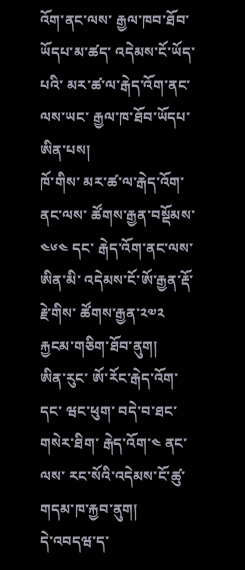འོག་ནང་ལས་ རྒྱལ་ཁབ་ཐོབ་ཡོདཔ་མ་ཚད་ འདེམས་ངོ་ཡོད་པའི་ མར་ཚ་ལ་རྒེད་འོག་ནང་ལས་ཡང་ རྒྱལ་ཁ་ཐོབ་ཡོདཔ་ཨིན་པས།
ཁོ་གིས་ མར་ཚ་ལ་རྒེད་འོག་ནང་ལས་ ཚོགས་རྒྱན་བསྡོམས་༤༦༤ དང་ རྒེད་འོག་ནང་ལས་ཨིན་མི་ འདེམས་ངོ་ཨོ་རྒྱན་རྡོ་རྗེ་གིས་ ཚོགས་རྒྱན་༢༧༢ རྐྱངམ་གཅིག་ཐོབ་ནུག།
ཨིན་རུང་ ཨོ་རོང་རྒེད་འོག་དང་ ཝང་ཕུག་ བདེ་བ་ཐང་ གསེར་ཐིག་ རྒེད་འོག་༤ ནང་ལས་ རང་སོའི་འདེམས་ངོ་ཚུ་ གདམ་ཁ་རྐྱབ་ནུག།
དེ་འབདཝ་ད་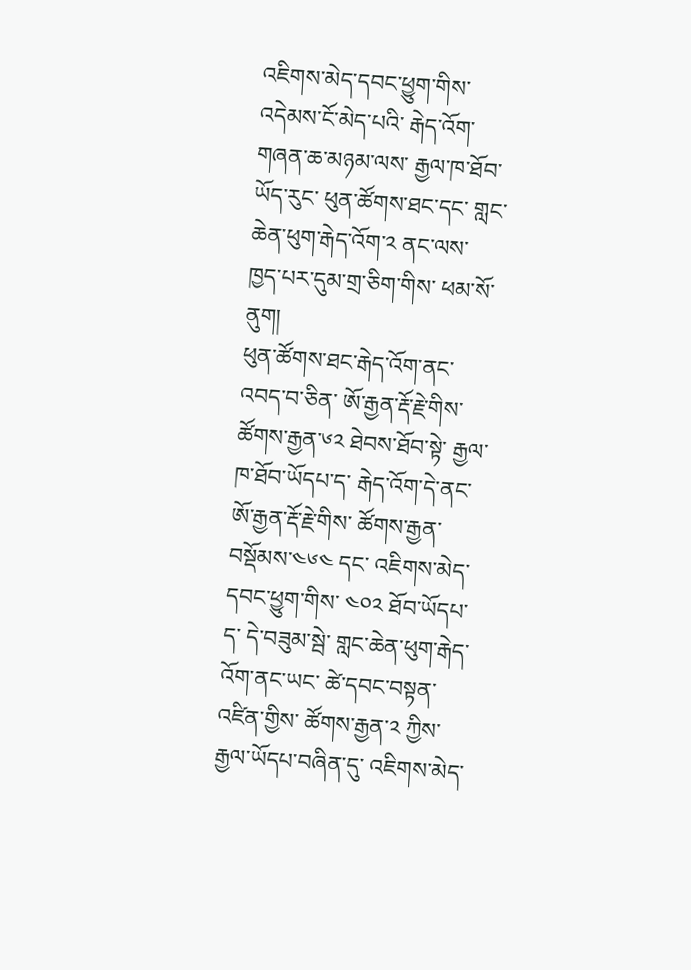འཇིགས་མེད་དབང་ཕྱུག་གིས་ འདེམས་ངོ་མེད་པའི་ རྒེད་འོག་གཞན་ཆ་མཉམ་ལས་ རྒྱལ་ཁ་ཐོབ་ཡོད་རུང་ ཕུན་ཚོགས་ཐང་དང་ གླང་ཆེན་ཕུག་རྒེད་འོག་༢ ནང་ལས་ ཁྱད་པར་དུམ་གྲ་ཅིག་གིས་ ཕམ་སོ་ནུག།
ཕུན་ཚོགས་ཐང་རྒེད་འོག་ནང་འབད་བ་ཅིན་ ཨོ་རྒྱན་རྡོ་རྗེ་གིས་ ཚོགས་རྒྱན་༦༢ ཐེབས་ཐོབ་སྟེ་ རྒྱལ་ཁ་ཐོབ་ཡོདཔ་ད་ རྒེད་འོག་དེ་ནང་ ཨོ་རྒྱན་རྡོ་རྗེ་གིས་ ཚོགས་རྒྱན་བསྡོམས་༤༦༤ དང་ འཇིགས་མེད་དབང་ཕྱུག་གིས་ ༤༠༢ ཐོབ་ཡོདཔ་ད་ དེ་བཟུམ་སྦེ་ གླང་ཆེན་ཕུག་རྒེད་འོག་ནང་ཡང་ ཚེ་དབང་བསྟན་འཛིན་གྱིས་ ཚོགས་རྒྱན་༢ ཀྱིས་ རྒྱལ་ཡོདཔ་བཞིན་དུ་ འཇིགས་མེད་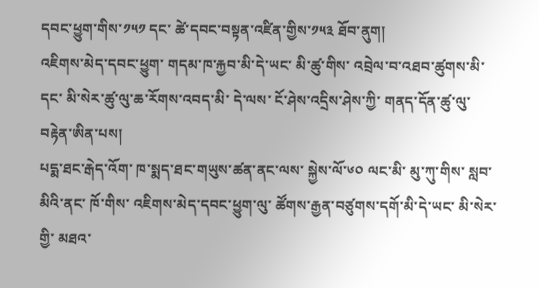དབང་ཕྱུག་གིས་༡༥༡ དང་ ཚེ་དབང་བསྟན་འཛིན་གྱིས་༡༥༣ ཐོབ་ནུག།
འཇིགས་མེད་དབང་ཕྱུག་ གདམ་ཁ་རྐྱབ་མི་དེ་ཡང་ མི་ཚུ་གིས་ འབྲེལ་བ་འཐབ་ཚུགས་མི་དང་ མི་སེར་ཚུ་ལུ་ཆ་རོགས་འབད་མི་ དེ་ལས་ ངོ་ཤེས་འདྲིས་ཤེས་ཀྱི་ གནད་དོན་ཚུ་ལུ་བརྟེན་ཨིན་པས།
པདྨ་ཐང་རྒེད་འོག་ ཁ་སྨད་ཐང་གཡུས་ཚན་ནང་ལས་ སྐྱེས་ལོ་༦༠ ལང་མི་ མུ་ཀུ་གིས་ སླབ་མིའི་ནང་ ཁོ་གིས་ འཇིགས་མེད་དབང་ཕྱུག་ལུ་ ཚོགས་རྒྱན་བཙུགས་དགོ་མི་དེ་ཡང་ མི་སེར་གྱི་ མཐའ་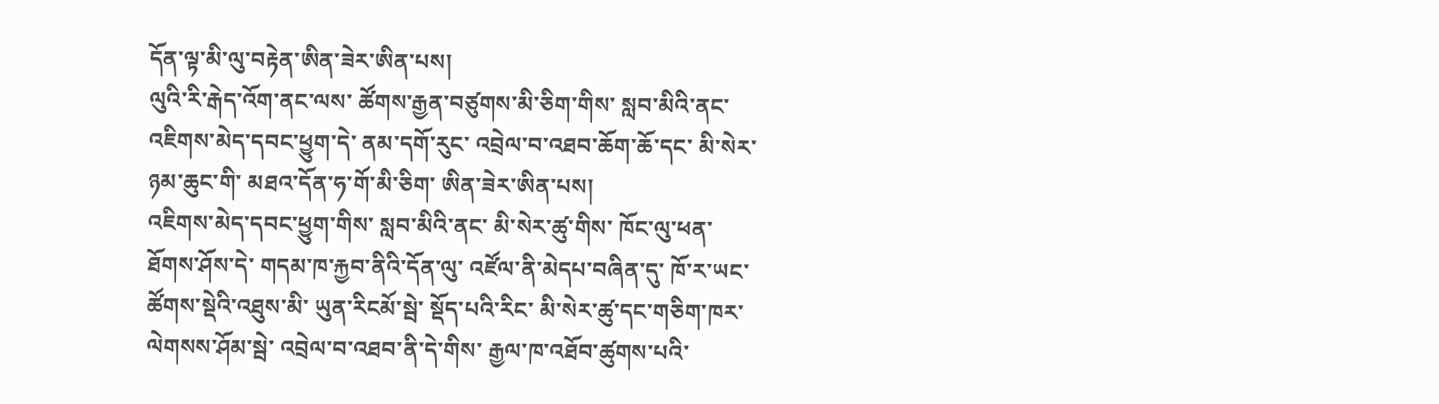དོན་ལྟ་མི་ལུ་བརྟེན་ཨིན་ཟེར་ཨིན་པས།
ལུའི་རི་རྒེད་འོག་ནང་ལས་ ཚོགས་རྒྱན་བཙུགས་མི་ཅིག་གིས་ སླབ་མིའི་ནང་ འཇིགས་མེད་དབང་ཕྱུག་དེ་ ནམ་དགོ་རུང་ འབྲེལ་བ་འཐབ་ཆོག་ཆོ་དང་ མི་སེར་ཉམ་ཆུང་གི་ མཐའ་དོན་ཧ་གོ་མི་ཅིག་ ཨིན་ཟེར་ཨིན་པས།
འཇིགས་མེད་དབང་ཕྱུག་གིས་ སླབ་མིའི་ནང་ མི་སེར་ཚུ་གིས་ ཁོང་ལུ་ཕན་ཐོགས་ཤོས་དེ་ གདམ་ཁ་རྐྱབ་ནིའི་དོན་ལུ་ འཛོལ་ནི་མེདཔ་བཞིན་དུ་ ཁོ་ར་ཡང་ ཚོགས་སྡེའི་འཐུས་མི་ ཡུན་རིངམོ་སྦེ་ སྡོད་པའི་རིང་ མི་སེར་ཚུ་དང་གཅིག་ཁར་ ལེགསས་ཤོམ་སྦེ་ འབྲེལ་བ་འཐབ་ནི་དེ་གིས་ རྒྱལ་ཁ་འཐོབ་ཚུགས་པའི་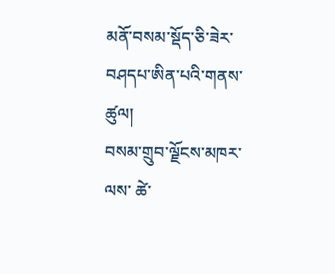མནོ་བསམ་སྡོད་ཅི་ཟེར་ བཤདཔ་ཨིན་པའི་གནས་ཚུལ།
བསམ་གྲུབ་ལྗོངས་མཁར་ལས་ ཚེ་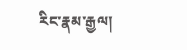རིང་རྣམ་རྒྱལ།